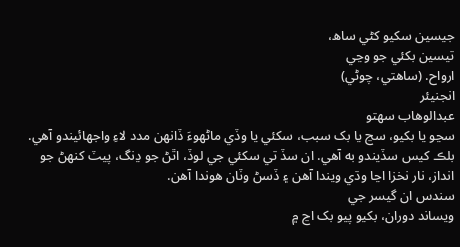جيسين سکيو کڻي ساھ،
تيسين بکئي جو وڃي
ارواح. (ساھتي، چوڻي)
انجنيئر
عبدالوھاب سھتو
سڃو يا بکيو، سڃ يا بک سبب، سکئي يا وڏي ماڻھوءَ ڏانھن مدد لاءِ واجھائيندو آھي. بلڪ کيس سڏيندو به آھي. ان سڏ تي سکئي جي لوڏ، اٿڻ جو ڍنگ، پيٽ کنھڻ جو انداز، نار نخزا اڃا وڌي ويندا آھن ۽ ڏسڻ وٽان ھوندا آھن.
سندس ان گيسر جي
ويساند دوران، بکيو پيو بک اڃ ۾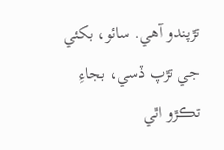تڙپندو آھي. سائو، بکئي جي تڙپ ڏسي، بجاءِ تڪڙو اٿي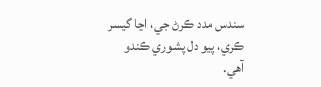سندس مدد ڪرڻ جي، اڃا گيسر ڪري، پيو دل پشوري ڪندو آھي.